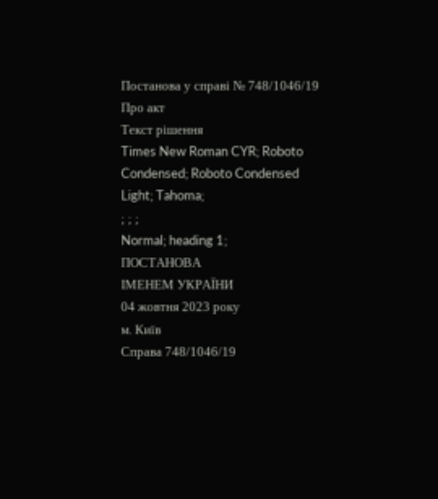Постанова у справі № 748/1046/19
Про акт
Текст рішення
Times New Roman CYR; Roboto Condensed; Roboto Condensed Light; Tahoma;
; ; ;
Normal; heading 1;
ПОСТАНОВА
ІМЕНЕМ УКРАЇНИ
04 жовтня 2023 року
м. Київ
Справа 748/1046/19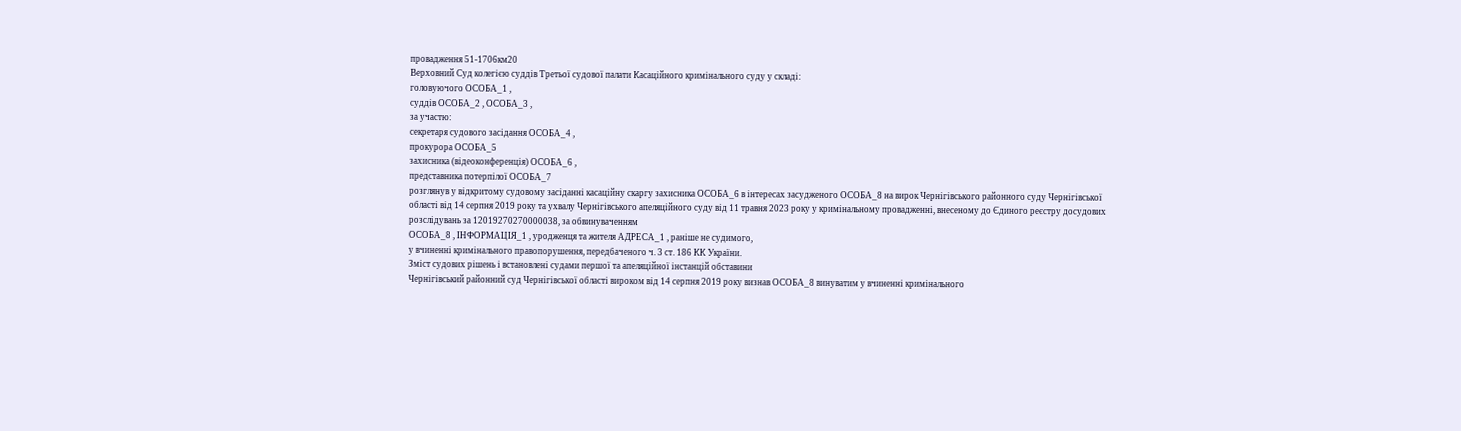провадження 51-1706км20
Верховний Суд колегією суддів Третьої судової палати Касаційного кримінального суду у складі:
головуючого ОСОБА_1 ,
суддів ОСОБА_2 , ОСОБА_3 ,
за участю:
секретаря судового засідання ОСОБА_4 ,
прокурора ОСОБА_5
захисника (відеоконференція) ОСОБА_6 ,
представника потерпілої ОСОБА_7
розглянув у відкритому судовому засіданні касаційну скаргу захисника ОСОБА_6 в інтересах засудженого ОСОБА_8 на вирок Чернігівського районного суду Чернігівської області від 14 серпня 2019 року та ухвалу Чернігівського апеляційного суду від 11 травня 2023 року у кримінальному провадженні, внесеному до Єдиного реєстру досудових розслідувань за 12019270270000038, за обвинуваченням
ОСОБА_8 , ІНФОРМАЦІЯ_1 , уродженця та жителя АДРЕСА_1 , раніше не судимого,
у вчиненні кримінального правопорушення, передбаченого ч. 3 ст. 186 КК України.
Зміст судових рішень і встановлені судами першої та апеляційної інстанцій обставини
Чернігівський районний суд Чернігівської області вироком від 14 серпня 2019 року визнав ОСОБА_8 винуватим у вчиненні кримінального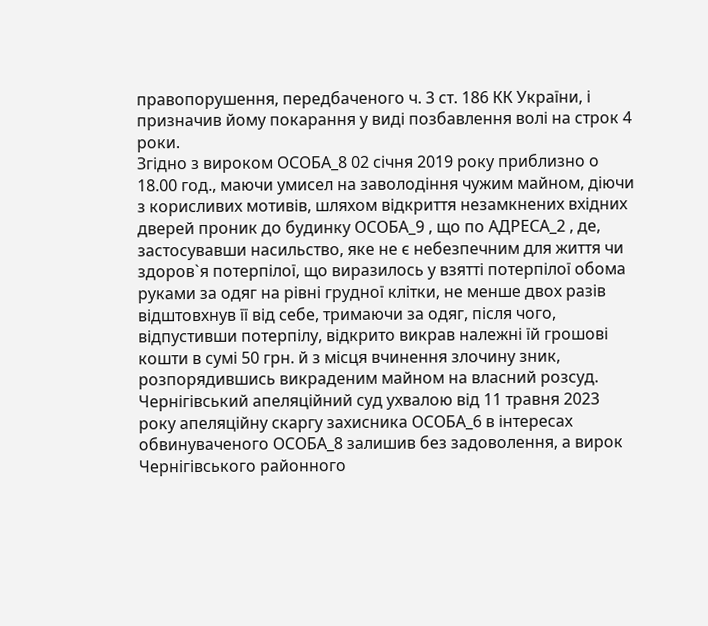правопорушення, передбаченого ч. 3 ст. 186 КК України, і призначив йому покарання у виді позбавлення волі на строк 4 роки.
Згідно з вироком ОСОБА_8 02 січня 2019 року приблизно о 18.00 год., маючи умисел на заволодіння чужим майном, діючи з корисливих мотивів, шляхом відкриття незамкнених вхідних дверей проник до будинку ОСОБА_9 , що по АДРЕСА_2 , де, застосувавши насильство, яке не є небезпечним для життя чи здоров`я потерпілої, що виразилось у взятті потерпілої обома руками за одяг на рівні грудної клітки, не менше двох разів відштовхнув її від себе, тримаючи за одяг, після чого, відпустивши потерпілу, відкрито викрав належні їй грошові кошти в сумі 50 грн. й з місця вчинення злочину зник, розпорядившись викраденим майном на власний розсуд.
Чернігівський апеляційний суд ухвалою від 11 травня 2023 року апеляційну скаргу захисника ОСОБА_6 в інтересах обвинуваченого ОСОБА_8 залишив без задоволення, а вирок Чернігівського районного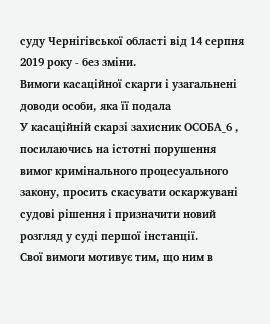суду Чернігівської області від 14 серпня 2019 року - без зміни.
Вимоги касаційної скарги і узагальнені доводи особи, яка її подала
У касаційній скарзі захисник ОСОБА_6 , посилаючись на істотні порушення вимог кримінального процесуального закону, просить скасувати оскаржувані судові рішення і призначити новий розгляд у суді першої інстанції.
Свої вимоги мотивує тим, що ним в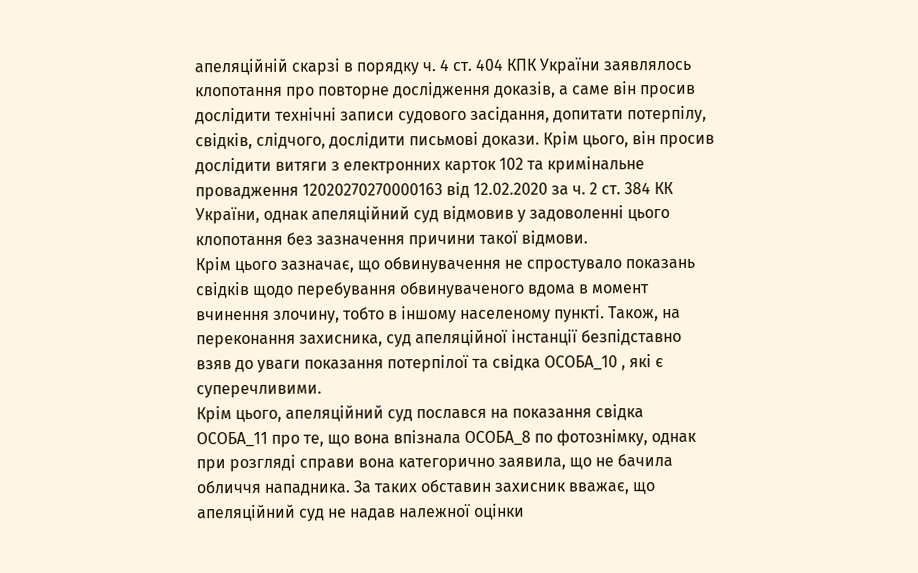апеляційній скарзі в порядку ч. 4 ст. 404 КПК України заявлялось клопотання про повторне дослідження доказів, а саме він просив дослідити технічні записи судового засідання, допитати потерпілу, свідків, слідчого, дослідити письмові докази. Крім цього, він просив дослідити витяги з електронних карток 102 та кримінальне провадження 12020270270000163 від 12.02.2020 за ч. 2 ст. 384 КК України, однак апеляційний суд відмовив у задоволенні цього клопотання без зазначення причини такої відмови.
Крім цього зазначає, що обвинувачення не спростувало показань свідків щодо перебування обвинуваченого вдома в момент вчинення злочину, тобто в іншому населеному пункті. Також, на переконання захисника, суд апеляційної інстанції безпідставно взяв до уваги показання потерпілої та свідка ОСОБА_10 , які є суперечливими.
Крім цього, апеляційний суд послався на показання свідка ОСОБА_11 про те, що вона впізнала ОСОБА_8 по фотознімку, однак при розгляді справи вона категорично заявила, що не бачила обличчя нападника. За таких обставин захисник вважає, що апеляційний суд не надав належної оцінки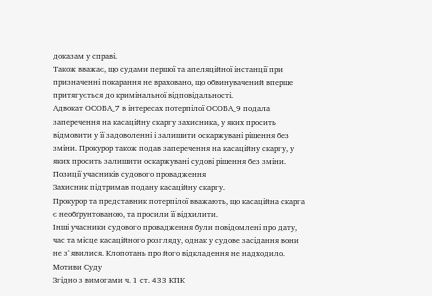доказам у справі.
Також вважає, що судами першої та апеляційної інстанції при призначенні покарання не враховано, що обвинувачений вперше притягується до кримінальної відповідальності.
Адвокат ОСОБА_7 в інтересах потерпілої ОСОБА_9 подала заперечення на касаційну скаргу захисника, у яких просить відмовити у її задоволенні і залишити оскаржувані рішення без зміни. Прокурор також подав заперечення на касаційну скаргу, у яких просить залишити оскаржувані судові рішення без зміни.
Позиції учасників судового провадження
Захисник підтримав подану касаційну скаргу.
Прокурор та представник потерпілої вважають, що касаційна скарга є необґрунтованою, та просили її відхилити.
Інші учасники судового провадження були повідомлені про дату, час та місце касаційного розгляду, однак у судове засідання вони не з`явилися. Клопотань про його відкладення не надходило.
Мотиви Суду
Згідно з вимогами ч. 1 ст. 433 КПК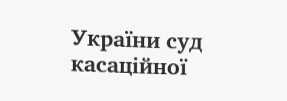України суд касаційної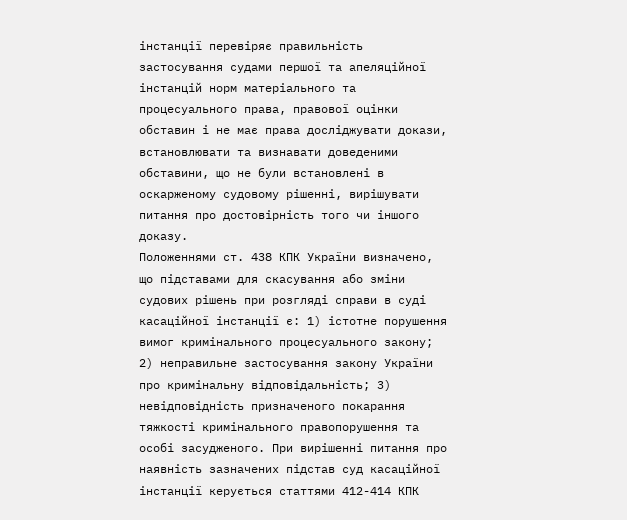інстанції перевіряє правильність застосування судами першої та апеляційної інстанцій норм матеріального та процесуального права, правової оцінки обставин і не має права досліджувати докази, встановлювати та визнавати доведеними обставини, що не були встановлені в оскарженому судовому рішенні, вирішувати питання про достовірність того чи іншого доказу.
Положеннями ст. 438 КПК України визначено, що підставами для скасування або зміни судових рішень при розгляді справи в суді касаційної інстанції є: 1) істотне порушення вимог кримінального процесуального закону; 2) неправильне застосування закону України про кримінальну відповідальність; 3) невідповідність призначеного покарання тяжкості кримінального правопорушення та особі засудженого. При вирішенні питання про наявність зазначених підстав суд касаційної інстанції керується статтями 412-414 КПК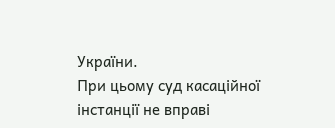України.
При цьому суд касаційної інстанції не вправі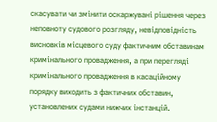скасувати чи змінити оскаржувані рішення через неповноту судового розгляду, невідповідність висновків місцевого суду фактичним обставинам кримінального провадження, а при перегляді кримінального провадження в касаційному порядку виходить з фактичних обставин, установлених судами нижчих інстанцій.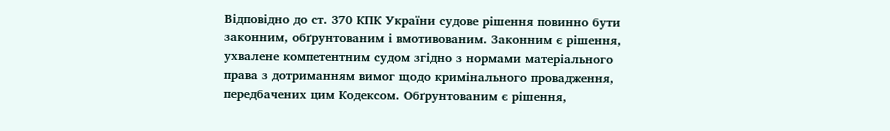Відповідно до ст. 370 КПК України судове рішення повинно бути законним, обґрунтованим і вмотивованим. Законним є рішення, ухвалене компетентним судом згідно з нормами матеріального права з дотриманням вимог щодо кримінального провадження, передбачених цим Кодексом. Обґрунтованим є рішення,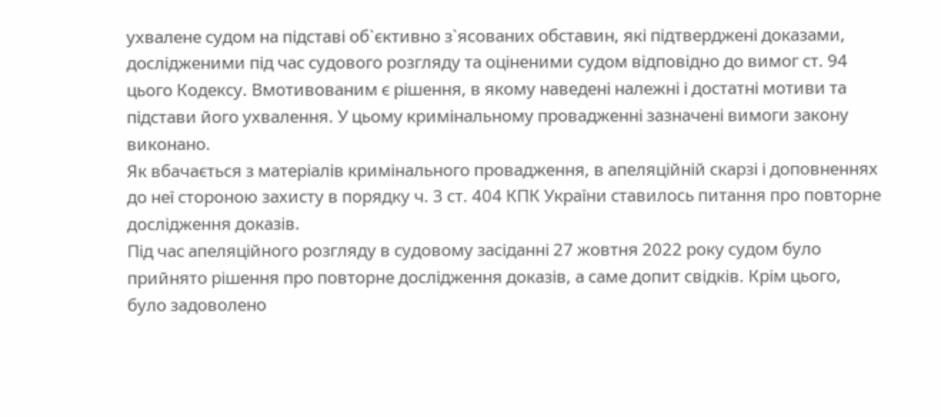ухвалене судом на підставі об`єктивно з`ясованих обставин, які підтверджені доказами, дослідженими під час судового розгляду та оціненими судом відповідно до вимог ст. 94 цього Кодексу. Вмотивованим є рішення, в якому наведені належні і достатні мотиви та підстави його ухвалення. У цьому кримінальному провадженні зазначені вимоги закону виконано.
Як вбачається з матеріалів кримінального провадження, в апеляційній скарзі і доповненнях до неї стороною захисту в порядку ч. 3 ст. 404 КПК України ставилось питання про повторне дослідження доказів.
Під час апеляційного розгляду в судовому засіданні 27 жовтня 2022 року судом було прийнято рішення про повторне дослідження доказів, а саме допит свідків. Крім цього, було задоволено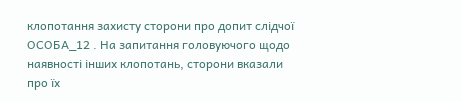клопотання захисту сторони про допит слідчої ОСОБА_12 . На запитання головуючого щодо наявності інших клопотань, сторони вказали про їх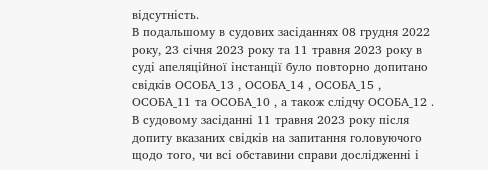відсутність.
В подальшому в судових засіданнях 08 грудня 2022 року, 23 січня 2023 року та 11 травня 2023 року в суді апеляційної інстанції було повторно допитано свідків ОСОБА_13 , ОСОБА_14 , ОСОБА_15 , ОСОБА_11 та ОСОБА_10 , а також слідчу ОСОБА_12 .
В судовому засіданні 11 травня 2023 року після допиту вказаних свідків на запитання головуючого щодо того, чи всі обставини справи дослідженні і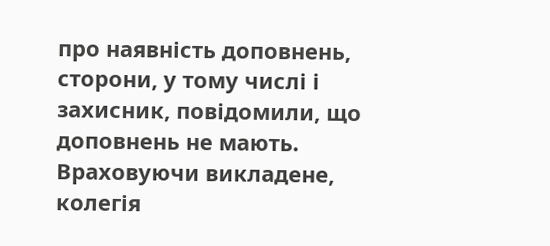про наявність доповнень, сторони, у тому числі і захисник, повідомили, що доповнень не мають.
Враховуючи викладене, колегія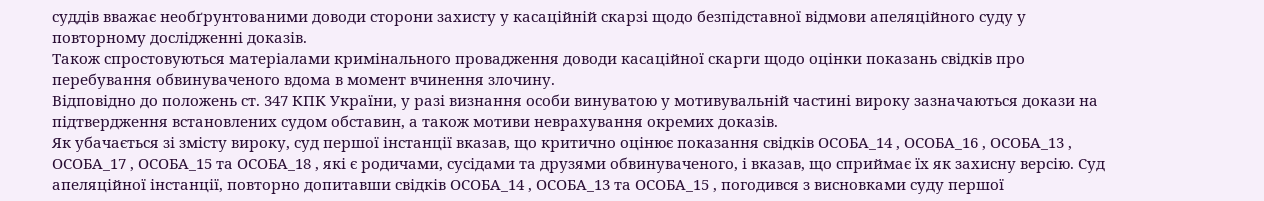суддів вважає необґрунтованими доводи сторони захисту у касаційній скарзі щодо безпідставної відмови апеляційного суду у повторному дослідженні доказів.
Також спростовуються матеріалами кримінального провадження доводи касаційної скарги щодо оцінки показань свідків про перебування обвинуваченого вдома в момент вчинення злочину.
Відповідно до положень ст. 347 КПК України, у разі визнання особи винуватою у мотивувальній частині вироку зазначаються докази на підтвердження встановлених судом обставин, а також мотиви неврахування окремих доказів.
Як убачається зі змісту вироку, суд першої інстанції вказав, що критично оцінює показання свідків ОСОБА_14 , ОСОБА_16 , ОСОБА_13 , ОСОБА_17 , ОСОБА_15 та ОСОБА_18 , які є родичами, сусідами та друзями обвинуваченого, і вказав, що сприймає їх як захисну версію. Суд апеляційної інстанції, повторно допитавши свідків ОСОБА_14 , ОСОБА_13 та ОСОБА_15 , погодився з висновками суду першої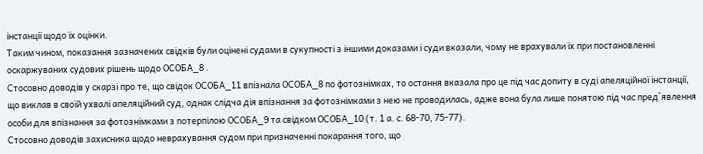інстанції щодо їх оцінки.
Таким чином, показання зазначених свідків були оцінені судами в сукупності з іншими доказами і суди вказали, чому не врахували їх при постановленні оскаржуваних судових рішень щодо ОСОБА_8 .
Стосовно доводів у скарзі про те, що свідок ОСОБА_11 впізнала ОСОБА_8 по фотознімках, то остання вказала про це під час допиту в суді апеляційної інстанції, що виклав в своїй ухвалі апеляційний суд, однак слідча дія впізнання за фотознімками з нею не проводилась, адже вона була лише понятою під час пред`явлення особи для впізнання за фотознімками з потерпілою ОСОБА_9 та свідком ОСОБА_10 (т. 1 а. с. 68-70, 75-77).
Стосовно доводів захисника щодо неврахування судом при призначенні покарання того, що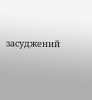засуджений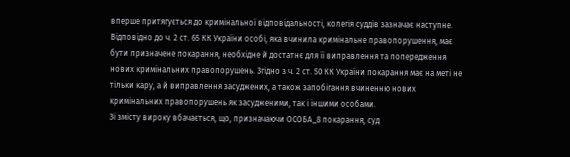вперше притягується до кримінальної відповідальності, колегія суддів зазначає наступне.
Відповідно до ч. 2 ст. 65 КК України особі, яка вчинила кримінальне правопорушення, має бути призначене покарання, необхідне й достатнє для її виправлення та попередження нових кримінальних правопорушень. Згідно з ч. 2 ст. 50 КК України покарання має на меті не тільки кару, а й виправлення засуджених, а також запобігання вчиненню нових кримінальних правопорушень як засудженими, так і іншими особами.
Зі змісту вироку вбачається, що, призначаючи ОСОБА_8 покарання, суд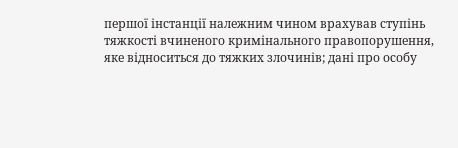першої інстанції належним чином врахував ступінь тяжкості вчиненого кримінального правопорушення, яке відноситься до тяжких злочинів; дані про особу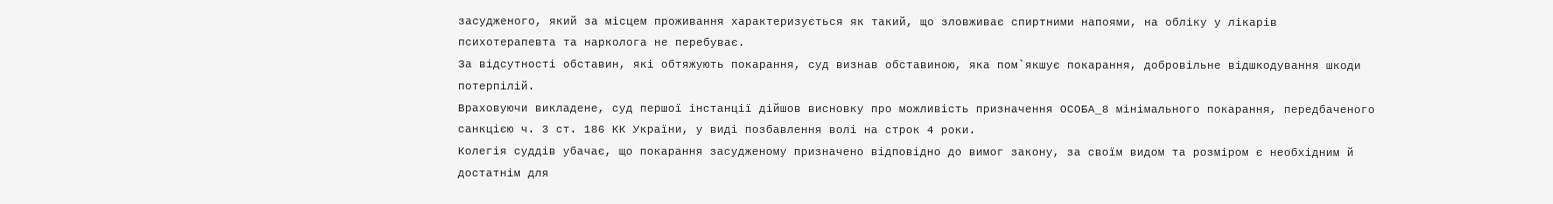засудженого, який за місцем проживання характеризується як такий, що зловживає спиртними напоями, на обліку у лікарів психотерапевта та нарколога не перебуває.
За відсутності обставин, які обтяжують покарання, суд визнав обставиною, яка пом`якшує покарання, добровільне відшкодування шкоди потерпілій.
Враховуючи викладене, суд першої інстанції дійшов висновку про можливість призначення ОСОБА_8 мінімального покарання, передбаченого санкцією ч. 3 ст. 186 КК України, у виді позбавлення волі на строк 4 роки.
Колегія суддів убачає, що покарання засудженому призначено відповідно до вимог закону, за своїм видом та розміром є необхідним й достатнім для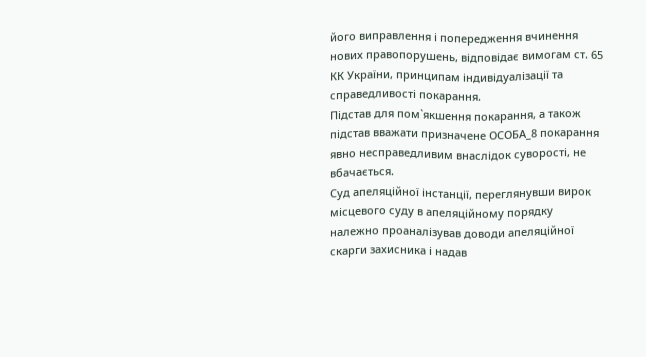його виправлення і попередження вчинення нових правопорушень, відповідає вимогам ст. 65 КК України, принципам індивідуалізації та справедливості покарання.
Підстав для пом`якшення покарання, а також підстав вважати призначене ОСОБА_8 покарання явно несправедливим внаслідок суворості, не вбачається.
Суд апеляційної інстанції, переглянувши вирок місцевого суду в апеляційному порядку належно проаналізував доводи апеляційної скарги захисника і надав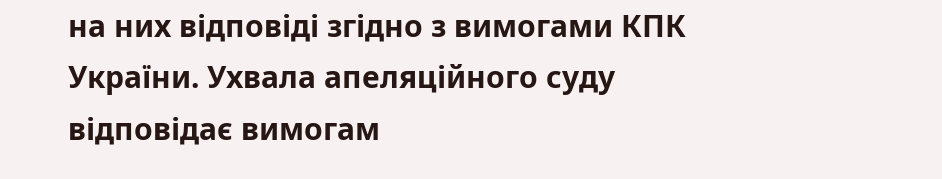на них відповіді згідно з вимогами КПК України. Ухвала апеляційного суду відповідає вимогам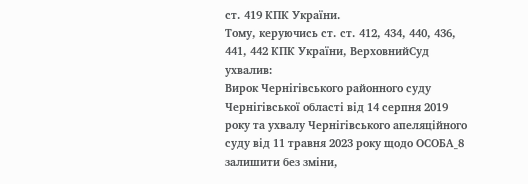ст. 419 КПК України.
Тому, керуючись ст. ст. 412, 434, 440, 436, 441, 442 КПК України, ВерховнийСуд
ухвалив:
Вирок Чернігівського районного суду Чернігівської області від 14 серпня 2019 року та ухвалу Чернігівського апеляційного суду від 11 травня 2023 року щодо ОСОБА_8 залишити без зміни,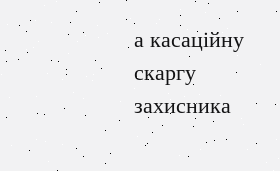а касаційну скаргу захисника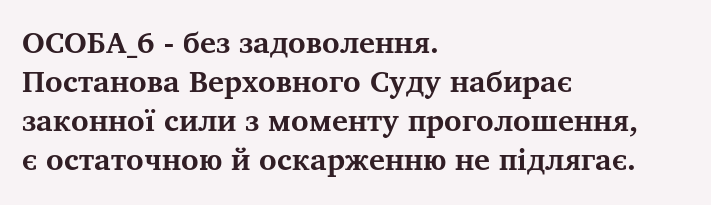ОСОБА_6 - без задоволення.
Постанова Верховного Суду набирає законної сили з моменту проголошення, є остаточною й оскарженню не підлягає.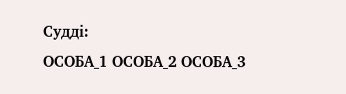Судді:
ОСОБА_1 ОСОБА_2 ОСОБА_3